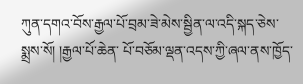ཀུན་དགའ་བོས་རྒྱལ་པོ་བྲམ་ཟེ་མེས་སྦྱིན་ལ་འདི་སྐད་ཅེས་སྨྲས་སོ། །རྒྱལ་པོ་ཆེན་ པོ་བཅོམ་ལྡན་འདས་ཀྱི་ཞལ་ནས་ཁྱོད་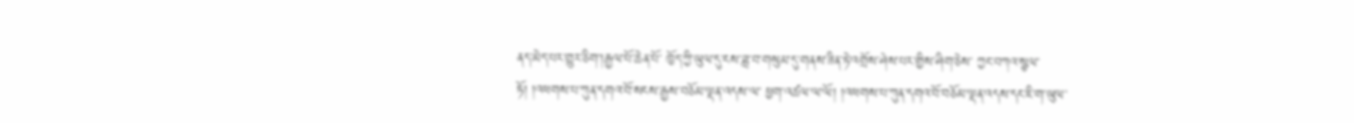ནད་མེད་པར་གྱུར་ཅིག་།རྒྱལ་པོ་ཆེན་པོ་ ཁྱོད་ཀྱི་ཡུལ་དུ་ངས་ཟླ་བ་གསུམ་དུ་གནས་ཟིན་ཏེ་འགྲོས་ཤེས་པར་གྱིས་ཤིག་ཅེས་ ཀྱང་བཀའ་སྩལ་ཏོ། །འཕགས་པ་ཀུན་དགའ་བོ་སངས་རྒྱས་བཅོམ་ལྡན་འདས་ལ་ ཕྱག་འཚལ་ལ་ལོ། །འཕགས་པ་ཀུན་དགའ་བོ་བཅོམ་ལྡན་འདས་དང་ཇི་ག་ཡུལ་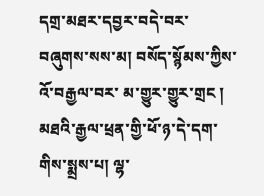དགྲ་མཐར་དབྱར་བདེ་བར་བཞུགས་སས་མ། བསོད་སྙོམས་ཀྱིས་འོ་བརྒྱལ་བར་ མ་གྱུར་གྱུར་གྲང ། མཐའི་རྒྱལ་ཕྲན་གྱི་ཕོ་ཉ་དེ་དག་གིས་སྨྲས་པ། ལྷ་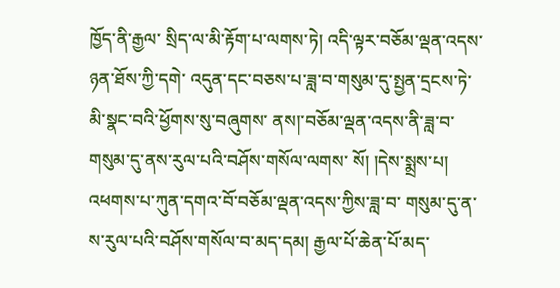ཁྱོད་ནི་རྒྱལ་ སྲིད་ལ་མི་རྟོག་པ་ལགས་ཏེ། འདི་ལྟར་བཅོམ་ལྡན་འདས་ཉན་ཐོས་ཀྱི་དགེ་ འདུན་དང་བཅས་པ་ཟླ་བ་གསུམ་དུ་སྤྱན་དྲངས་ཏེ་མི་སྣང་བའི་ཕྱོགས་སུ་བཞུགས་ ནས།་བཅོམ་ལྡན་འདས་ནི་ཟླ་བ་གསུམ་དུ་ནས་རུལ་པའི་བཤོས་གསོལ་ལགས་ སོ། །དེས་སྨྲས་པ། འཕགས་པ་ཀུན་དགའ་བོ་བཅོམ་ལྡན་འདས་ཀྱིས་ཟླ་བ་ གསུམ་དུ་ན་ས་རུལ་པའི་བཤོས་གསོལ་བ་མད་དམ། རྒྱལ་པོ་ཆེན་པོ་མད་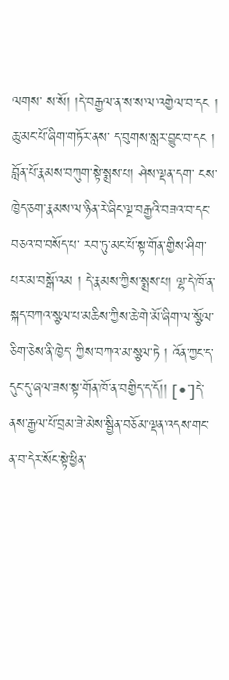ལགས་ ས་སོ། །དེ་བརྒྱལ་ན་ས་ས་ལ་འགྱེལ་བ་དང ། ཆུ་མང་པོ་ཞིག་གཏོར་ནས་ ད་བུགས་སླར་བྱུང་བ་དང ། བློན་པོ་རྣམས་བཀུག་སྟེ་སྨྲས་པ། ཤེས་ལྡན་དག་ ངས་ཁྱེད་ཅག་རྣམས་ལ་ཉིན་རེ་ཞིང་ལྔ་བརྒྱའི་བཟའ་བ་དང་བཅའ་བ་བསོད་པ་ རབ་ཏུ་མང་པོ་སྟ་གོན་གྱིས་ཤིག་པར་མ་བསྒོ་འམ ། དེ་རྣམས་ཀྱིས་སྨྲས་པ། ལྷ་དེ་ཁོ་ན་སྐད་བཀའ་སྩལ་པ་མཆིས་ཀྱིས་ཆེ་གེ་མོ་ཞིག་ལ་སྩོལ་ཅིག་ཅེས་ནི་ཁྱེད་ ཀྱིས་བཀའ་མ་སྩལ་ཏེ ། འོན་ཀྱང་ད་དུང་དུ་ཞལ་ཟས་སྟ་གོན་ཁོ་ན་བགྱིད་ད་དོ།། [•་]དེ་ནས་རྒྱལ་པོ་བྲམ་ཟེ་མེས་སྦྱིན་བཅོམ་ལྡན་འདས་གང་ན་བ་དེར་སོང་སྟེ་ཕྱིན་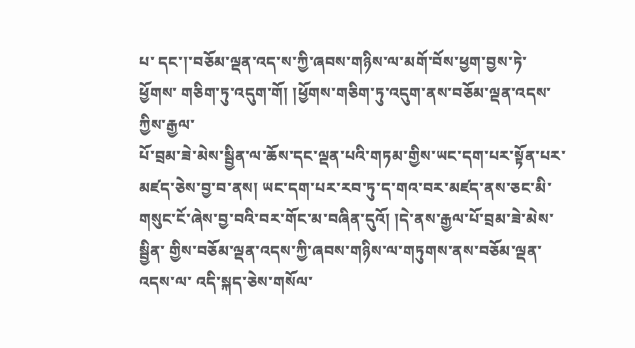པ་ དང་།་བཅོམ་ལྡན་འད་ས་ཀྱི་ཞབས་གཉིས་ལ་མགོ་བོས་ཕྱག་བྱས་ཏེ་ཕྱོགས་ གཅིག་ཏུ་འདུག་གོ། །ཕྱོགས་གཅིག་ཏུ་འདུག་ནས་བཅོམ་ལྡན་འདས་ཀྱིས་རྒྱལ་
པོ་བྲམ་ཟེ་མེས་སྦྱིན་ལ་ཆོས་དང་ལྡན་པའི་གཏམ་གྱིས་ཡང་དག་པར་སྟོན་པར་ མཛད་ཅེས་བྱ་བ་ནས། ཡང་དག་པར་རབ་ཏུ་ད་གའ་བར་མཛད་ནས་ཅང་མི་ གསུང་ངོ་ཞེས་བྱ་བའི་བར་གོང་མ་བཞིན་དུའོ། །དེ་ནས་རྒྱལ་པོ་བྲམ་ཟེ་མེས་སྦྱིན་ གྱིས་བཅོམ་ལྡན་འདས་ཀྱི་ཞབས་གཉིས་ལ་གཏུགས་ནས་བཅོམ་ལྡན་འདས་ལ་ འདི་སྐད་ཅེས་གསོལ་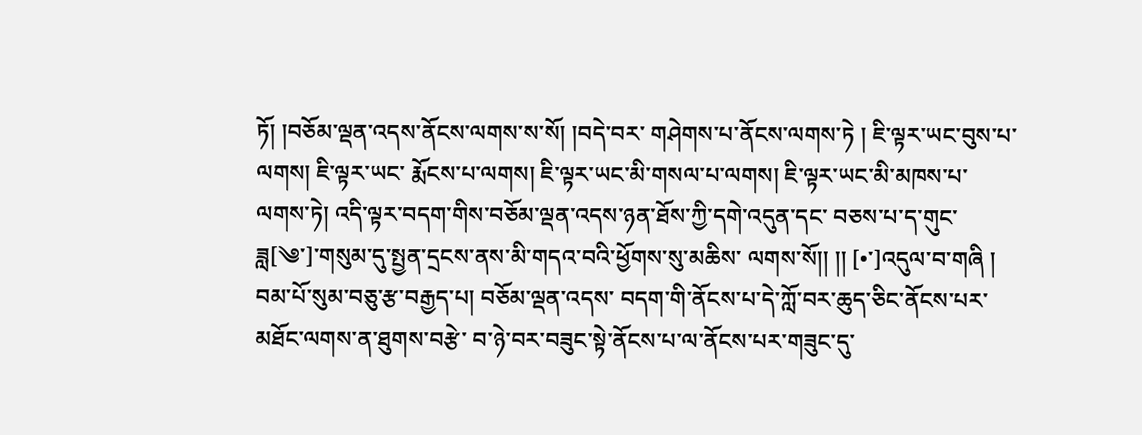ཏོ། །བཅོམ་ལྡན་འདས་ནོངས་ལགས་ས་སོ། །བདེ་བར་ གཤེགས་པ་ནོངས་ལགས་ཏེ ། ཇི་ལྟར་ཡང་བུས་པ་ལགས། ཇི་ལྟར་ཡང་ རྨོངས་པ་ལགས། ཇི་ལྟར་ཡང་མི་གསལ་པ་ལགས། ཇི་ལྟར་ཡང་མི་མཁས་པ་ ལགས་ཏེ། འདི་ལྟར་བདག་གིས་བཅོམ་ལྡན་འདས་ཉན་ཐོས་ཀྱི་དགེ་འདུན་དང་ བཅས་པ་ད་གུང་ཟླ[༄་]་གསུམ་དུ་སྤྱན་དྲངས་ནས་མི་གདའ་བའི་ཕྱོགས་སུ་མཆིས་ ལགས་སོ།། །། [•་]འདུལ་བ་གཞི ། བམ་པོ་སུམ་བཅུ་རྩ་བརྒྱད་པ། བཅོམ་ལྡན་འདས་ བདག་གི་ནོངས་པ་དེ་ཀློ་བར་ཆུད་ཅིང་ནོངས་པར་མཐོང་ལགས་ན་ཐུགས་བརྩེ་ བ་ཉེ་བར་བཟུང་སྟེ་ནོངས་པ་ལ་ནོངས་པར་གཟུང་དུ་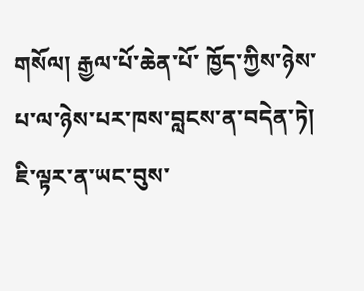གསོལ། རྒྱལ་པོ་ཆེན་པོ་ ཁྱོད་ཀྱིས་ཉེས་པ་ལ་ཉེས་པར་ཁས་བླངས་ན་བདེན་ཏེ། ཇི་ལྟར་ན་ཡང་བུས་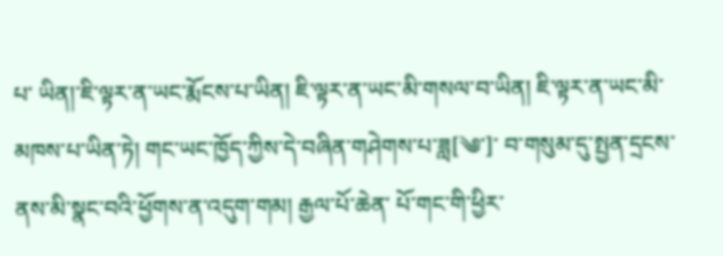པ་ ཡིན།་ཇི་ལྟར་ན་ཡང་རྨོངས་པ་ཡིན། ཇི་ལྟར་ན་ཡང་མི་གསལ་བ་ཡིན། ཇི་ལྟར་ན་ཡང་མི་མཁས་པ་ཡིན་ཏེ། གང་ཡང་ཁྱོད་ཀྱིས་དེ་བཞིན་གཤེགས་པ་ཟླ[༄་]་ བ་གསུམ་དུ་སྤྱན་དྲངས་ནས་མི་སྣང་བའི་ཕྱོགས་ན་འདུག་གམ། རྒྱལ་པོ་ཆེན་ པོ་གང་གི་ཕྱིར་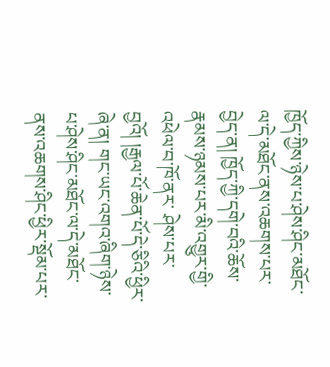ཁྱོད་ཀྱིས་ཉེས་པ་ཤེས་ཤིང་མཐོང་ལ་དེ་མཐོང་ནས་འཆགས་པར་ བྱེད་ན། ཁྱོད་ཀྱི་དགེ་བའི་ཆོས་རྣམས་ཉམས་པར་མི་འགྱུར་གྱི་འཕེལ་བ་ཁོ་ནར་ ཤེས་པར་བྱའོ། །རྒྱལ་པོ་ཆེན་པོ་དེ་ཅིའི་ཕྱིར་ཞེ་ན། གང་ཡང་འགའ་ཞིག་ཉེས་ པ་ཤེས་ཤིང་མཐོང་ལ་དེ་མཐོང་ནས་འཆགས་ཤིང་ཕྱིར་སྡོམ་པར་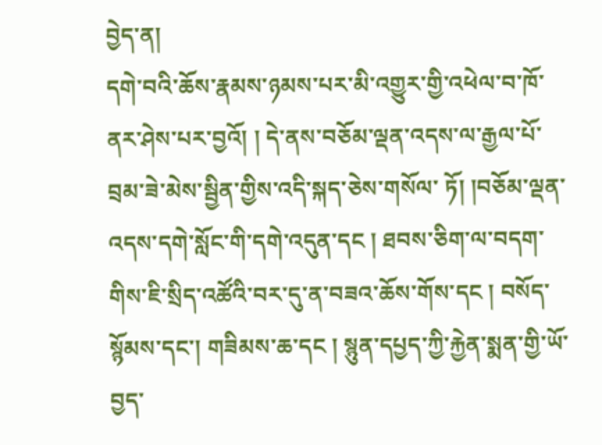བྱེད་ན།
དགེ་བའི་ཆོས་རྣམས་ཉམས་པར་མི་འགྱུར་གྱི་འཕེལ་བ་ཁོ་ནར་ཤེས་པར་བྱའོ། ། དེ་ནས་བཅོམ་ལྡན་འདས་ལ་རྒྱལ་པོ་བྲམ་ཟེ་མེས་སྦྱིན་གྱིས་འདི་སྐད་ཅེས་གསོལ་ ཏོ། །བཅོམ་ལྡན་འདས་དགེ་སློང་གི་དགེ་འདུན་དང ། ཐབས་ཅིག་ལ་བདག་ གིས་ཇི་སྲིད་འཚོའི་བར་དུ་ན་བཟའ་ཆོས་གོས་དང ། བསོད་སྙོམས་དང་། གཟིམས་ཆ་དང ། སྙུན་དཔྱད་ཀྱི་རྐྱེན་སྨན་གྱི་ཡོ་བྱད་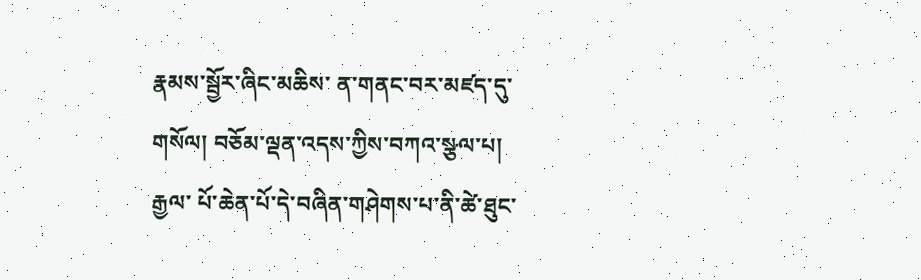རྣམས་སྦྱོར་ཞིང་མཆིས་ ན་གནང་བར་མཛད་དུ་གསོལ། བཅོམ་ལྡན་འདས་ཀྱིས་བཀའ་སྩལ་པ། རྒྱལ་ པོ་ཆེན་པོ་དེ་བཞིན་གཤེགས་པ་ནི་ཚེ་ཐུང་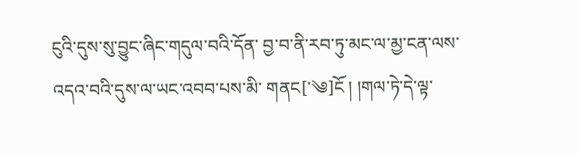ངུའི་དུས་སུ་བྱུང་ཞིང་གདུལ་བའི་དོན་ བྱ་བ་ནི་རབ་ཏུ་མང་ལ་མྱ་ངན་ལས་འདའ་བའི་དུས་ལ་ཡང་འབབ་པས་མི་ གནང[་༄]ངོ ། །གལ་ཏེ་དེ་ལྟ་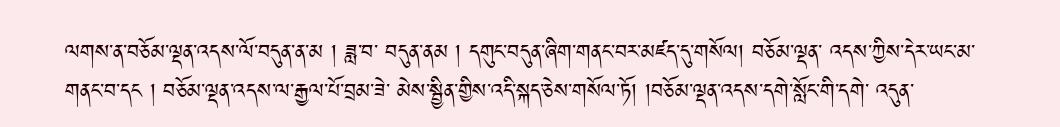ལགས་ན་བཅོམ་ལྡན་འདས་ལོ་བདུན་ན་མ ། ཟླ་བ་ བདུན་ནམ ། དགུང་བདུན་ཞིག་གནང་བར་མཛད་དུ་གསོལ། བཅོམ་ལྡན་ འདས་ཀྱིས་དེར་ཡང་མ་གནང་བ་དང ། བཅོམ་ལྡན་འདས་ལ་རྒྱལ་པོ་བྲམ་ཟེ་ མེས་སྦྱིན་གྱིས་འདི་སྐད་ཅེས་གསོལ་ཏོ། །བཅོམ་ལྡན་འདས་དགེ་སློང་གི་དགེ་ འདུན་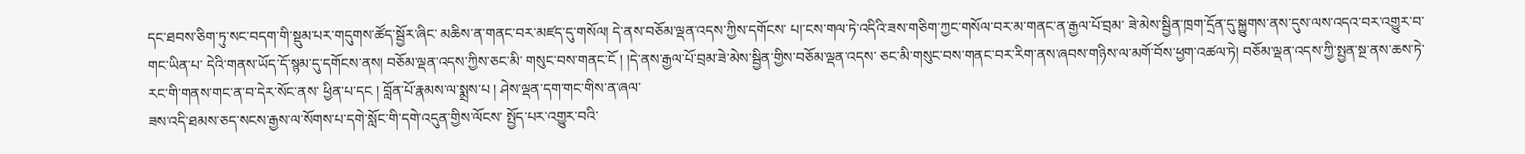དང་ཐབས་ཅིག་ཏུ་སང་བདག་གི་སྡུམ་པར་གདུགས་ཚོད་སྦྱོར་ཞིང་ མཆིས་ན་གནང་བར་མཛད་དུ་གསོལ། དེ་ནས་བཅོམ་ལྡན་འདས་ཀྱིས་དགོངས་ པ།་ངས་གལ་ཏེ་འདིའི་ཟས་གཅིག་ཀྱང་གསོལ་བར་མ་གནང་ན་རྒྱལ་པོ་བྲམ་ ཟེ་མེས་སྦྱིན་ཁྲག་དྲོན་དུ་སྐྱུགས་ནས་དུས་ལས་འདའ་བར་འགྱུར་བ་གང་ཡིན་པ་ དེའི་གནས་ཡོད་དོ་སྙམ་དུ་དགོངས་ནས། བཅོམ་ལྡན་འདས་ཀྱིས་ཅང་མི་ གསུང་བས་གནང་ངོ ། །དེ་ནས་རྒྱལ་པོ་བྲམ་ཟེ་མེས་སྦྱིན་གྱིས་བཅོམ་ལྡན་འདས་ ཅང་མི་གསུང་བས་གནང་བར་རིག་ནས་ཞབས་གཉིས་ལ་མགོ་བོས་ཕྱག་འཚལ་ཏེ། བཅོམ་ལྡན་འདས་ཀྱི་སྤྱན་སྔ་ནས་ཆས་ཏེ་རང་གི་གནས་གང་ན་བ་དེར་སོང་ནས་ ཕྱིན་པ་དང ། བློན་པོ་རྣམས་ལ་སྨྲས་པ ། ཤེས་ལྡན་དག་གང་གིས་ན་ཞལ་
ཟས་འདི་ཐམས་ཅད་སངས་རྒྱས་ལ་སོགས་པ་དགེ་སློང་གི་དགེ་འདུན་གྱིས་ལོངས་ སྤྱོད་པར་འགྱུར་བའི་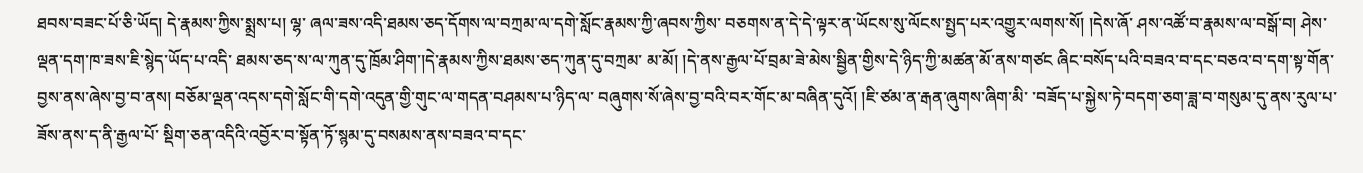ཐབས་བཟང་པོ་ཅི་ཡོད། དེ་རྣམས་ཀྱིས་སྨྲས་པ། ལྷ་ ཞལ་ཟས་འདི་ཐམས་ཅད་དོགས་ལ་བཀྲམ་ལ་དགེ་སློང་རྣམས་ཀྱི་ཞབས་ཀྱིས་ བཅགས་ན་དེ་དེ་ལྟར་ན་ཡོངས་སུ་ལོངས་སྤྱད་པར་འགྱུར་ལགས་སོ། །དེས་ཞོ་ ཤས་འཚོ་བ་རྣམས་ལ་བསྒོ་བ། ཤེས་ལྡན་དག་ཁ་ཟས་ཇི་སྙེད་ཡོད་པ་འདི་ ཐམས་ཅད་ས་ལ་ཀུན་དུ་ཁྲོམ་ཤིག་།དེ་རྣམས་ཀྱིས་ཐམས་ཅད་ཀུན་དུ་བཀྲམ་ མ་མོ། །དེ་ནས་རྒྱལ་པོ་བྲམ་ཟེ་མེས་སྦྱིན་གྱིས་དེ་ཉིད་ཀྱི་མཚན་མོ་ནས་གཙང ཞིང་བསོད་པའི་བཟའ་བ་དང་བཅའ་བ་དག་སྟ་གོན་བྱས་ནས་ཞེས་བྱ་བ་ནས། བཅོམ་ལྡན་འདས་དགེ་སློང་གི་དགེ་འདུན་གྱི་གུང་ལ་གདན་བཤམས་པ་ཉིད་ལ་ བཞུགས་སོ་ཞེས་བྱ་བའི་བར་གོང་མ་བཞིན་དུའོ། །ཇི་ཙམ་ན་རྒན་ཞུགས་ཞིག་མི་ ་བཟོད་པ་སྐྱེས་ཏེ་བདག་ཅག་ཟླ་བ་གསུམ་དུ་ནས་རུལ་པ་ཟོས་ནས་ད་ནི་རྒྱལ་པོ་ སྡིག་ཅན་འདིའི་འབྱོར་བ་སྟོན་ཏོ་སྙམ་དུ་བསམས་ནས་བཟའ་བ་དང་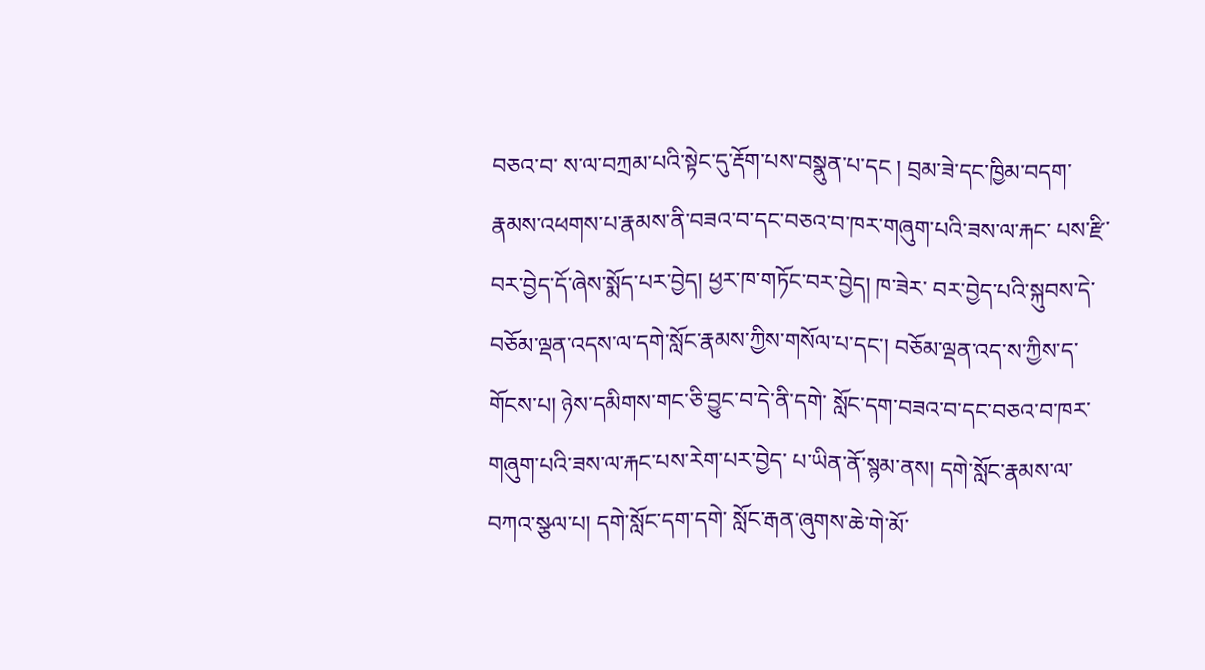བཅའ་བ་ ས་ལ་བཀྲམ་པའི་སྟེང་དུ་རྡོག་པས་བསྣུན་པ་དང ། བྲམ་ཟེ་དང་ཁྱིམ་བདག་ རྣམས་འཕགས་པ་རྣམས་ནི་བཟའ་བ་དང་བཅའ་བ་ཁར་གཞུག་པའི་ཟས་ལ་རྐང་ པས་རྫི་བར་བྱེད་དོ་ཞེས་སྨོད་པར་བྱེད། ཕྱར་ཁ་གཏོང་བར་བྱེད། ཁ་ཟེར་ བར་བྱེད་པའི་སྐུབས་དེ་བཅོམ་ལྡན་འདས་ལ་དགེ་སློང་རྣམས་ཀྱིས་གསོལ་པ་དང་། བཅོམ་ལྡན་འད་ས་ཀྱིས་ད་གོངས་པ། ཉེས་དམིགས་གང་ཅི་བྱུང་བ་དེ་ནི་དགེ་ སློང་དག་བཟའ་བ་དང་བཅའ་བ་ཁར་གཞུག་པའི་ཟས་ལ་རྐང་པས་རེག་པར་བྱེད་ པ་ཡིན་ནོ་སྙམ་ནས། དགེ་སློང་རྣམས་ལ་བཀའ་སྩལ་པ། དགེ་སློང་དག་དགེ་ སློང་རྒན་ཞུགས་ཆེ་གེ་མོ་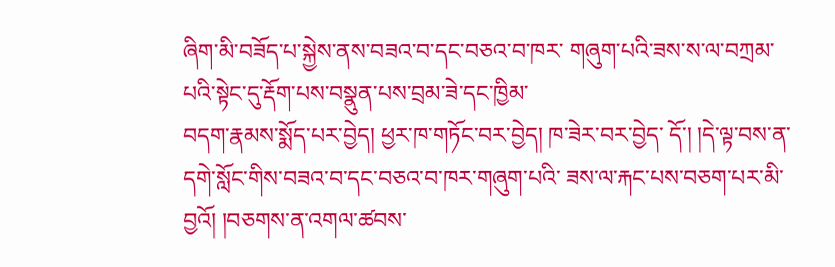ཞིག་མི་བཟོད་པ་སྐྱེས་ནས་བཟའ་བ་དང་བཅའ་བ་ཁར་ གཞུག་པའི་ཟས་ས་ལ་བཀྲམ་པའི་སྟེང་དུ་རྡོག་པས་བསྣུན་པས་བྲམ་ཟེ་དང་ཁྱིམ་
བདག་རྣམས་སྨོད་པར་བྱེད། ཕྱར་ཁ་གཏོང་བར་བྱེད། ཁ་ཟེར་བར་བྱེད་ དོ་། །དེ་ལྟ་བས་ན་དགེ་སློང་གིས་བཟའ་བ་དང་བཅའ་བ་ཁར་གཞུག་པའི་ ཟས་ལ་རྐང་པས་བཅག་པར་མི་བྱའོ། །བཅགས་ན་འགལ་ཚབས་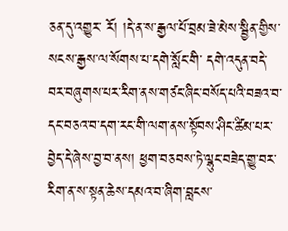ཅན་དུ་འགྱུར་ རོ། །དེ་ན་ས་རྒྱལ་པོ་བྲམ་ཟེ་མེས་སྦྱིན་གྱིས་སངས་རྒྱས་ལ་སོགས་པ་དགེ་སློང་གི་ དགེ་འདུན་བདེ་བར་བཞུགས་པར་རིག་ནས་གཙང་ཞིང་བསོད་པའི་བཟའ་བ་ དང་བཅའ་བ་དག་རང་གི་ལག་ནས་སྟོབས་ཤིང་ཚིམ་པར་བྱེད་དེ་ཞེས་བྱ་བ་ནས། ཕྱག་བཅབས་ཏེ་ལྷུང་བཟེད་གྱུ་བར་རིག་ན་ས་སྟན་ཆེས་དམའ་བ་ཞིག་བླངས་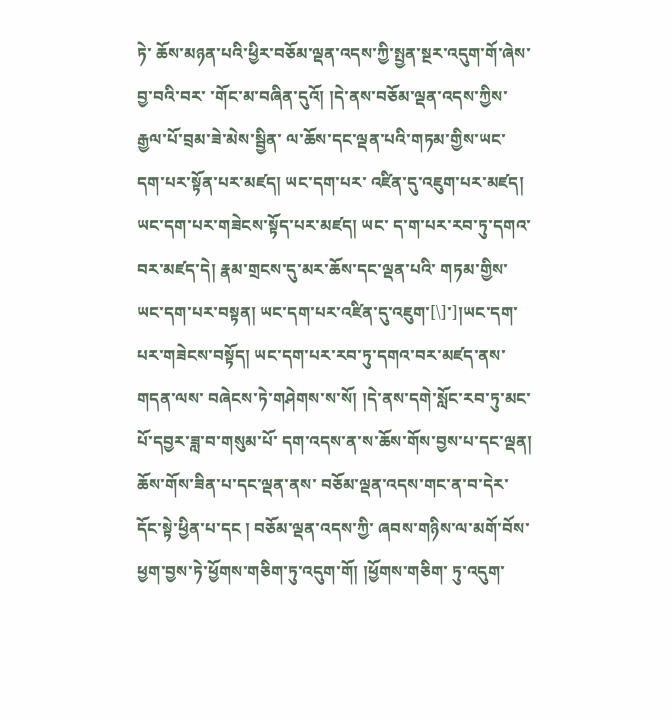ཏེ་ ཆོས་མཉན་པའི་ཕྱིར་བཅོམ་ལྡན་འདས་ཀྱི་སྤྱན་སྔར་འདུག་གོ་ཞེས་བྱ་བའི་བར་ ་གོང་མ་བཞིན་དུའོ། །དེ་ནས་བཅོམ་ལྡན་འདས་ཀྱིས་རྒྱལ་པོ་བྲམ་ཟེ་མེས་སྦྱིན་ ལ་ཆོས་དང་ལྡན་པའི་གཏམ་གྱིས་ཡང་དག་པར་སྟོན་པར་མཛད། ཡང་དག་པར་ འཛིན་དུ་འཇུག་པར་མཛད། ཡང་དག་པར་གཟེངས་སྟོད་པར་མཛད། ཡང་ ད་ག་པར་རབ་ཏུ་དགའ་བར་མཛད་དེ། རྣམ་གྲངས་དུ་མར་ཆོས་དང་ལྡན་པའི་ གཏམ་གྱིས་ཡང་དག་པར་བསྟན། ཡང་དག་པར་འཛིན་དུ་འཇུག་[\]་]།ཡང་དག་ པར་གཟེངས་བསྟོད། ཡང་དག་པར་རབ་ཏུ་དགའ་བར་མཛད་ནས་གདན་ལས་ བཞེངས་ཏེ་གཤེགས་ས་སོ། །དེ་ནས་དགེ་སློང་རབ་ཏུ་མང་པོ་དབྱར་ཟླ་བ་གསུམ་པོ་ དག་འདས་ན་ས་ཆོས་གོས་བྱས་པ་དང་ལྡན། ཆོས་གོས་ཟིན་པ་དང་ལྡན་ནས་ བཅོམ་ལྡན་འདས་གང་ན་བ་དེར་དོང་སྟེ་ཕྱིན་པ་དང ། བཅོམ་ལྡན་འདས་ཀྱི་ ཞབས་གཉིས་ལ་མགོ་བོས་ཕྱག་བྱས་ཏེ་ཕྱོགས་གཅིག་ཏུ་འདུག་གོ། །ཕྱོགས་གཅིག་ ཏུ་འདུག་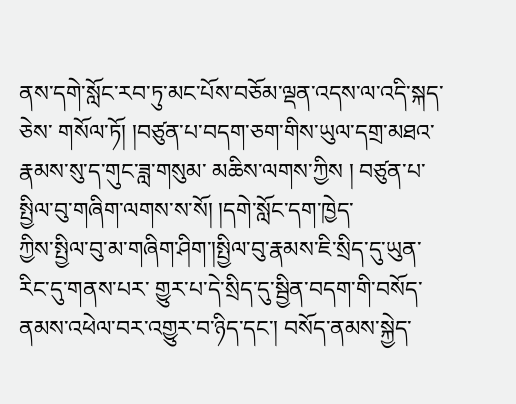ནས་དགེ་སློང་རབ་ཏུ་མང་པོས་བཅོམ་ལྡན་འདས་ལ་འདི་སྐད་ཅེས་ གསོལ་ཏོ། །བཙུན་པ་བདག་ཅག་གིས་ཡུལ་དགྲ་མཐའ་རྣམས་སུ་ད་གུང་ཟླ་གསུམ་ མཆིས་ལགས་ཀྱིས ། བཙུན་པ་སྤྱིལ་བུ་གཞིག་ལགས་ས་སོ། །དགེ་སློང་དག་ཁྱེད་
ཀྱིས་སྤྱིལ་བུ་མ་གཞིག་ཤིག་།སྤྱིལ་བུ་རྣམས་ཇི་སྲིད་དུ་ཡུན་རིང་དུ་གནས་པར་ གྱུར་པ་དེ་སྲིད་དུ་སྦྱིན་བདག་གི་བསོད་ནམས་འཕེལ་བར་འགྱུར་བ་ཉིད་དང་། བསོད་ནམས་སྐྱེད་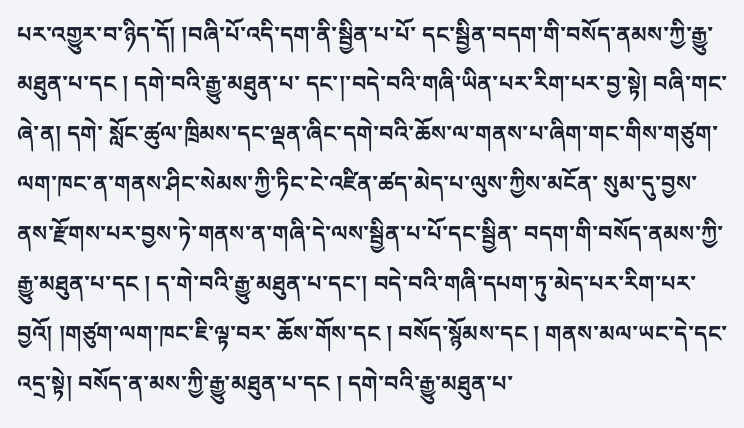པར་འགྱུར་བ་ཉིད་དོ། །བཞི་པོ་འདི་དག་ནི་སྦྱིན་པ་པོ་ དང་སྦྱིན་བདག་གི་བསོད་ནམས་ཀྱི་རྒྱུ་མཐུན་པ་དང ། དགེ་བའི་རྒྱུ་མཐུན་པ་ དང་།་བདེ་བའི་གཞི་ཡིན་པར་རིག་པར་བྱ་སྟེ། བཞི་གང་ཞེ་ན། དགེ་ སློང་ཚུལ་ཁྲིམས་དང་ལྡན་ཞིང་དགེ་བའི་ཆོས་ལ་གནས་པ་ཞིག་གང་གིས་གཙུག་ ལག་ཁང་ན་གནས་ཤིང་སེམས་ཀྱི་ཏིང་ངེ་འཛིན་ཚད་མེད་པ་ལུས་ཀྱིས་མངོན་ སུམ་དུ་བྱས་ནས་རྫོགས་པར་བྱས་ཏེ་གནས་ན་གཞི་དེ་ལས་སྦྱིན་པ་པོ་དང་སྦྱིན་ བདག་གི་བསོད་ནམས་ཀྱི་རྒྱུ་མཐུན་པ་དང ། ད་གེ་བའི་རྒྱུ་མཐུན་པ་དང་། བདེ་བའི་གཞི་དཔག་ཏུ་མེད་པར་རིག་པར་བྱའོ། །གཙུག་ལག་ཁང་ཇི་ལྟ་བར་ ཆོས་གོས་དང ། བསོད་སྙོམས་དང ། གནས་མལ་ཡང་དེ་དང་འདྲ་སྟེ། བསོད་ན་མས་ཀྱི་རྒྱུ་མཐུན་པ་དང ། དགེ་བའི་རྒྱུ་མཐུན་པ་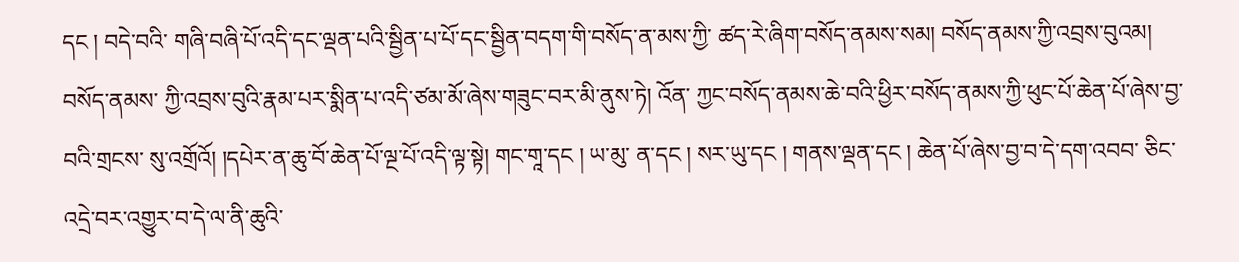དང ། བདེ་བའི་ གཞི་བཞི་པོ་འདི་དང་ལྡན་པའི་སྦྱིན་པ་པོ་དང་སྦྱིན་བདག་གི་བསོད་ན་མས་ཀྱི་ ཚད་རེ་ཞིག་བསོད་ནམས་སམ། བསོད་ནམས་ཀྱི་འབྲས་བུའམ། བསོད་ནམས་ ཀྱི་འབྲས་བུའི་རྣམ་པར་སྨིན་པ་འདི་ཙམ་མོ་ཞེས་གཟུང་བར་མི་ནུས་ཏེ། འོན་ ཀྱང་བསོད་ནམས་ཆེ་བའི་ཕྱིར་བསོད་ནམས་ཀྱི་ཕུང་པོ་ཆེན་པོ་ཞེས་བྱ་བའི་གྲངས་ སུ་འགྲོའོ། །དཔེར་ན་ཆུ་བོ་ཆེན་པོ་ལྔ་པོ་འདི་ལྟ་སྟེ། གང་གཱ་དང ། ཡ་མུ་ ན་དང ། སར་ཡུ་དང ། གནས་ལྡན་དང ། ཆེན་པོ་ཞེས་བྱ་བ་དེ་དག་འབབ་ ཅིང་འདྲེ་བར་འགྱུར་བ་དེ་ལ་ནི་ཆུའི་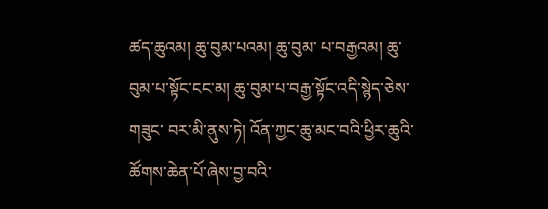ཚད་ཆུའམ། ཆུ་བུམ་པའམ། ཆུ་བུམ་ པ་བརྒྱའམ། ཆུ་བུམ་པ་སྟོང་ངང་མ། ཆུ་བུམ་པ་བརྒྱ་སྟོང་འདི་སྙེད་ཅེས་གཟུང་ བར་མི་ནུས་ཏེ། འོན་ཀྱང་ཆུ་མང་བའི་ཕྱིར་ཆུའི་ཚོགས་ཆེན་པོ་ཞེས་བྱ་བའི་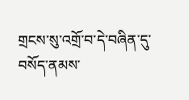གྲངས་སུ་འགྲོ་བ་དེ་བཞིན་དུ་བསོད་ནམས་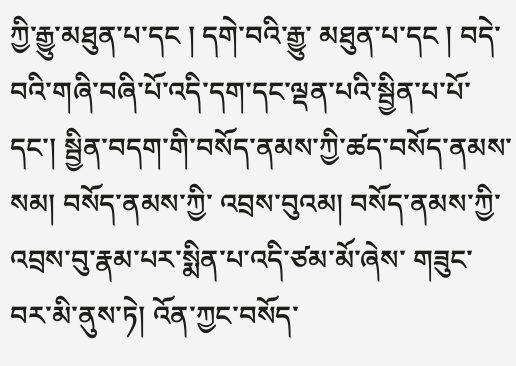ཀྱི་རྒྱུ་མཐུན་པ་དང ། དགེ་བའི་རྒྱུ་ མཐུན་པ་དང ། བདེ་བའི་གཞི་བཞི་པོ་འདི་དག་དང་ལྡན་པའི་སྦྱིན་པ་པོ་དང་། སྦྱིན་བདག་གི་བསོད་ནམས་ཀྱི་ཚད་བསོད་ནམས་སམ། བསོད་ནམས་ཀྱི་ འབྲས་བུའམ། བསོད་ནམས་ཀྱི་འབྲས་བུ་རྣམ་པར་སྨིན་པ་འདི་ཙམ་མོ་ཞེས་ གཟུང་བར་མི་ནུས་ཏེ། འོན་ཀྱང་བསོད་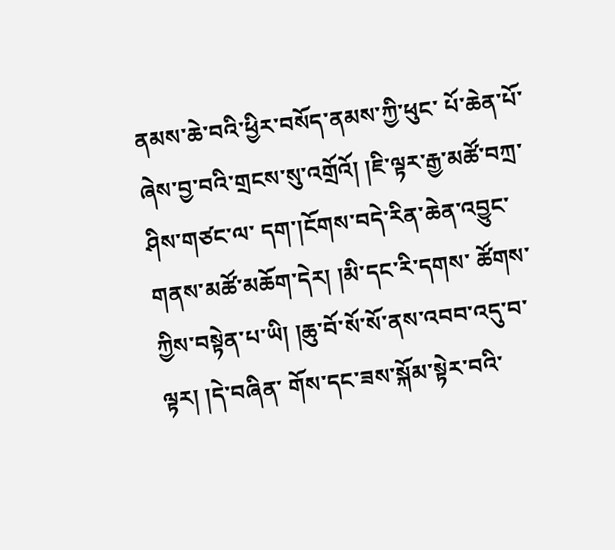ནམས་ཆེ་བའི་ཕྱིར་བསོད་ནམས་ཀྱི་ཕུང་ པོ་ཆེན་པོ་ཞེས་བྱ་བའི་གྲངས་སུ་འགྲོའོ། །ཇི་ལྟར་རྒྱ་མཚོ་བཀྲ་ཤིས་གཙང་ལ་ དག་།ངོགས་བདེ་རིན་ཆེན་འབྱུང་གནས་མཚོ་མཆོག་དེར། །མི་དང་རི་དགས་ ཚོགས་ཀྱིས་བསྟེན་པ་ཡི། །ཆུ་བོ་སོ་སོ་ནས་འབབ་འདུ་བ་ལྟར། །དེ་བཞིན་ གོས་དང་ཟས་སྐོམ་སྟེར་བའི་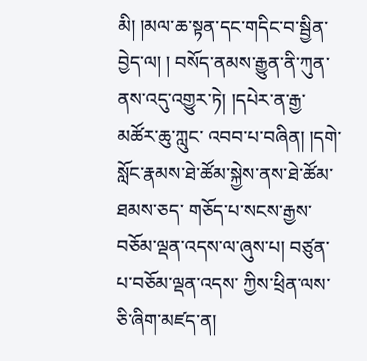མི། །མལ་ཆ་སྟན་དང་གདིང་བ་སྦྱིན་བྱེད་ལ། ། བསོད་ནམས་རྒྱུན་ནི་ཀུན་ནས་འདུ་འགྱུར་ཏེ། །དཔེར་ན་རྒྱ་མཚོར་ཆུ་ཀླུང་ འབབ་པ་བཞིན། །དགེ་སློང་རྣམས་ཐེ་ཚོམ་སྐྱེས་ནས་ཐེ་ཚོམ་ཐམས་ཅད་ གཅོད་པ་སངས་རྒྱས་བཅོམ་ལྡན་འདས་ལ་ཞུས་པ། བཙུན་པ་བཅོམ་ལྡན་འདས་ ཀྱིས་ཕྲིན་ལས་ཅི་ཞིག་མཛད་ན།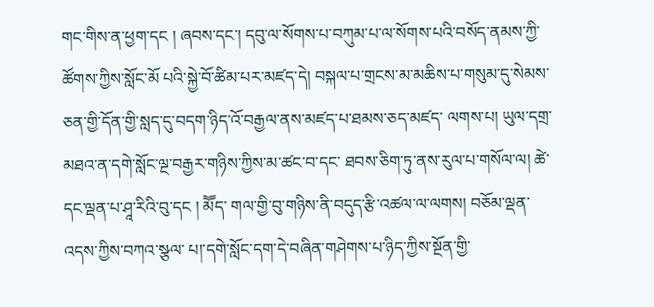གང་གིས་ན་ཕྱག་དང ། ཞབས་དང་། དབུ་ལ་སོགས་པ་བཀུམ་པ་ལ་སོགས་པའི་བསོད་ནམས་ཀྱི་ཚོགས་ཀྱིས་སློང་མོ པའི་སྐྱེ་བོ་ཚིམ་པར་མཛད་དེ། བསྐལ་པ་གྲངས་མ་མཆིས་པ་གསུམ་དུ་སེམས་ ཅན་གྱི་དོན་གྱི་སླད་དུ་བདག་ཉིད་འོ་བརྒྱལ་ནས་མཛད་པ་ཐམས་ཅད་མཛད་ ལགས་པ། ཡུལ་དགྲ་མཐའ་ན་དགེ་སློང་ལྔ་བརྒྱར་གཉིས་ཀྱིས་མ་ཚང་བ་དང་ ཐབས་ཅིག་ཏུ་ནས་རུལ་པ་གསོལ་ལ། ཚེ་དང་ལྡན་པ་ཤཱ་རིའི་བུ་དང ། མཽད་ གལ་གྱི་བུ་གཉིས་ནི་བདུད་རྩི་འཚལ་ལ་ལགས། བཅོམ་ལྡན་འདས་ཀྱིས་བཀའ་སྩལ་ པ།་དགེ་སློང་དག་དེ་བཞིན་གཤེགས་པ་ཉིད་ཀྱིས་སྔོན་གྱི་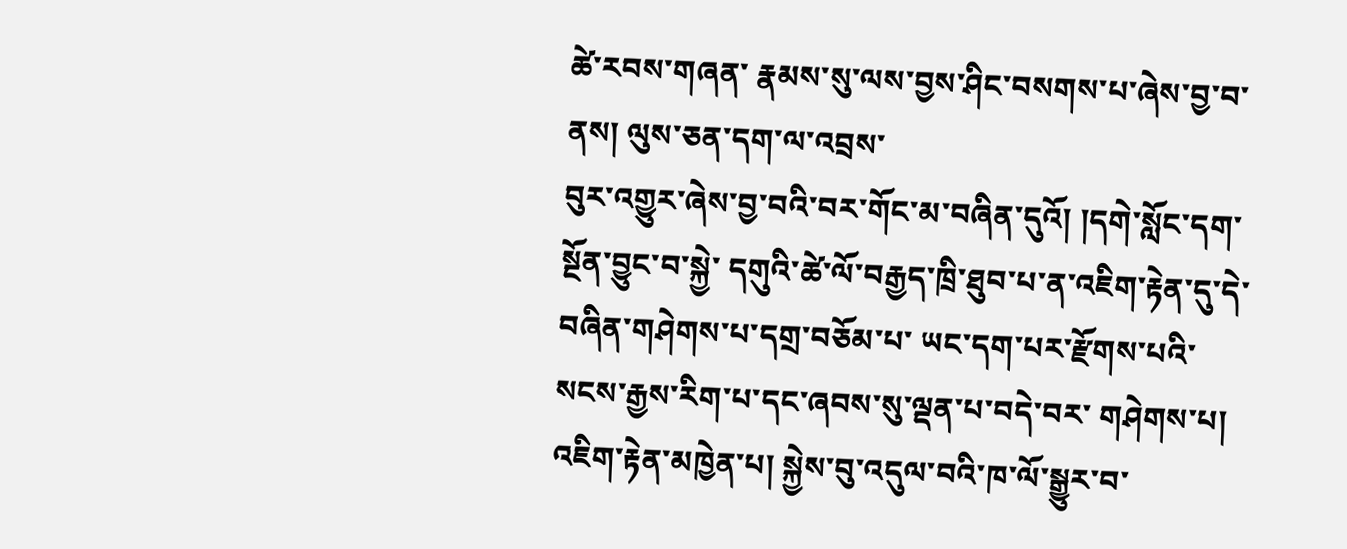ཚེ་རབས་གཞན་ རྣམས་སུ་ལས་བྱས་ཤིང་བསགས་པ་ཞེས་བྱ་བ་ནས། ལུས་ཅན་དག་ལ་འབྲས་
བུར་འགྱུར་ཞེས་བྱ་བའི་བར་གོང་མ་བཞིན་དུའོ། །དགེ་སློང་དག་སྔོན་བྱུང་བ་སྐྱེ་ དགུའི་ཚེ་ལོ་བརྒྱད་ཁྲི་ཐུབ་པ་ན་འཇིག་རྟེན་དུ་དེ་བཞིན་གཤེགས་པ་དགྲ་བཅོམ་པ་ ཡང་དག་པར་རྫོགས་པའི་སངས་རྒྱས་རིག་པ་དང་ཞབས་སུ་ལྡན་པ་བདེ་བར་ གཤེགས་པ། འཇིག་རྟེན་མཁྱེན་པ། སྐྱེས་བུ་འདུལ་བའི་ཁ་ལོ་སྒྱུར་བ་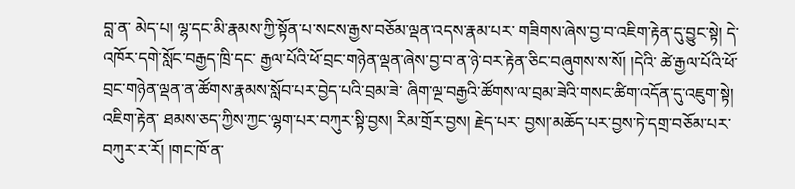བླ་ན་ མེད་པ། ལྷ་དང་མི་རྣམས་ཀྱི་སྟོན་པ་སངས་རྒྱས་བཅོམ་ལྡན་འདས་རྣམ་པར་ གཟིགས་ཞེས་བྱ་བ་འཇིག་རྟེན་དུ་བྱུང་སྟེ། དེ་འཁོར་དགེ་སློང་བརྒྱད་ཁྲི་དང་ རྒྱལ་པོའི་ཕོ་བྲང་གཉེན་ལྡན་ཞེས་བྱ་བ་ན་ཉེ་བར་རྟེན་ཅིང་བཞུགས་ས་སོ། །དེའི་ ཚེ་རྒྱལ་པོའི་ཕོ་བྲང་གཉེན་ལྡན་ན་ཚོགས་རྣམས་སློབ་པར་བྱེད་པའི་བྲམ་ཟེ་ ཞིག་ལྔ་བརྒྱའི་ཚོགས་ལ་བྲམ་ཟེའི་གསང་ཚིག་འདོན་དུ་འཇུག་སྟེ། འཇིག་རྟེན་ ཐམས་ཅད་ཀྱིས་ཀྱང་ལྷག་པར་བཀུར་སྟི་བྱས། རིམ་གྲོར་བྱས། རྗེད་པར་ བྱས།་མཆོད་པར་བྱས་ཏེ་དགྲ་བཅོམ་པར་བཀུར་ར་རོ། །གང་ཁོ་ན་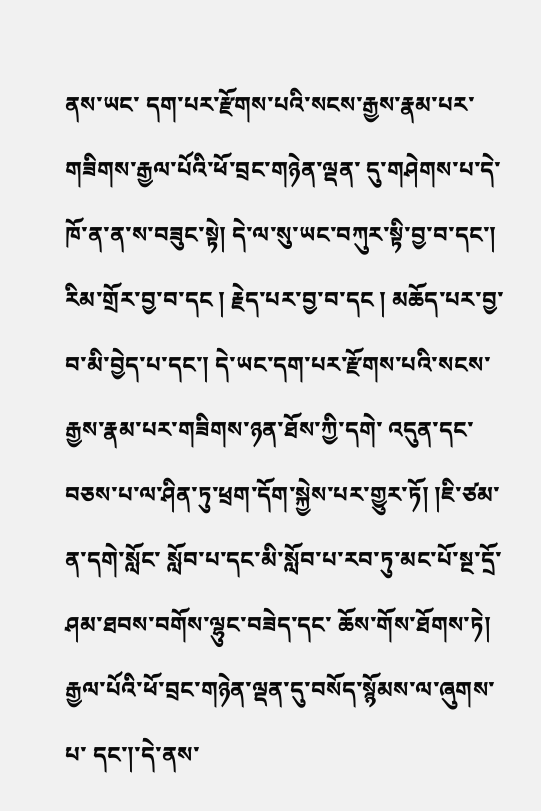ནས་ཡང་ དག་པར་རྫོགས་པའི་སངས་རྒྱས་རྣམ་པར་གཟིགས་རྒྱལ་པོའི་ཕོ་བྲང་གཉེན་ལྡན་ དུ་གཤེགས་པ་དེ་ཁོ་ན་ན་ས་བཟུང་སྟེ། དེ་ལ་སུ་ཡང་བཀུར་སྟི་བྱ་བ་དང་། རིམ་གྲོར་བྱ་བ་དང ། རྗེད་པར་བྱ་བ་དང ། མཆོད་པར་བྱ་བ་མི་བྱེད་པ་དང་། དེ་ཡང་དག་པར་རྫོགས་པའི་སངས་རྒྱས་རྣམ་པར་གཟིགས་ཉན་ཐོས་ཀྱི་དགེ་ འདུན་དང་བཅས་པ་ལ་ཤིན་ཏུ་ཕྲག་དོག་སྐྱེས་པར་གྱུར་ཏོ། །ཇི་ཙམ་ན་དགེ་སློང་ སློབ་པ་དང་མི་སློབ་པ་རབ་ཏུ་མང་པོ་སྔ་དྲོ་ཤམ་ཐབས་བགོས་ལྷུང་བཟེད་དང་ ཆོས་གོས་ཐོགས་ཏེ། རྒྱལ་པོའི་ཕོ་བྲང་གཉེན་ལྡན་དུ་བསོད་སྙོམས་ལ་ཞུགས་པ་ དང་།་དེ་ནས་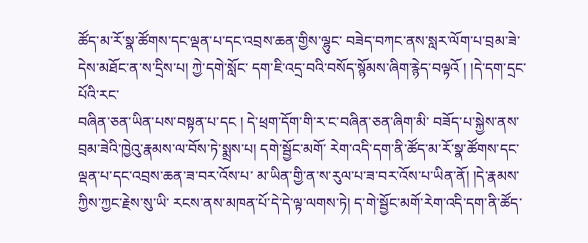ཚོད་མ་རོ་སྣ་ཚོགས་དང་ལྡན་པ་དང་འབྲས་ཆན་གྱིས་ལྷུང་ བཟེད་བཀང་ནས་སླར་ལོག་པ་བྲམ་ཟེ་དེས་མཐོང་ན་ས་དྲིས་པ། ཀྱེ་དགེ་སློང་ དག་ཇི་འདྲ་བའི་བསོད་སྙོམས་ཞིག་རྙེད་བལྟའོ ། །དེ་དག་དྲང་པོའི་རང་
བཞིན་ཅན་ཡིན་པས་བསྟན་པ་དང ། དེ་ཕྲག་དོག་གི་ར་ང་བཞིན་ཅན་ཞིག་མི་ བཟོད་པ་སྐྱེས་ནས་བྲམ་ཟེའི་ཁྱེའུ་རྣམས་ལ་བོས་ཏེ་སྨྲས་པ། དགེ་སྦྱོང་མགོ་ རེག་འདི་དག་ནི་ཚོད་མ་རོ་སྣ་ཚོགས་དང་ལྡན་པ་དང་འབྲས་ཆན་ཟ་བར་འོས་པ་ མ་ཡིན་གྱི་ན་ས་རུལ་པ་ཟ་བར་འོས་པ་ཡིན་ནོ། །དེ་རྣམས་ཀྱིས་ཀྱང་རྗེས་སུ་ཡི་ རངས་ནས་མཁན་པོ་དེ་དེ་ལྟ་ལགས་ཏེ། ད་གེ་སྦྱོང་མགོ་རེག་འདི་དག་ནི་ཚོད་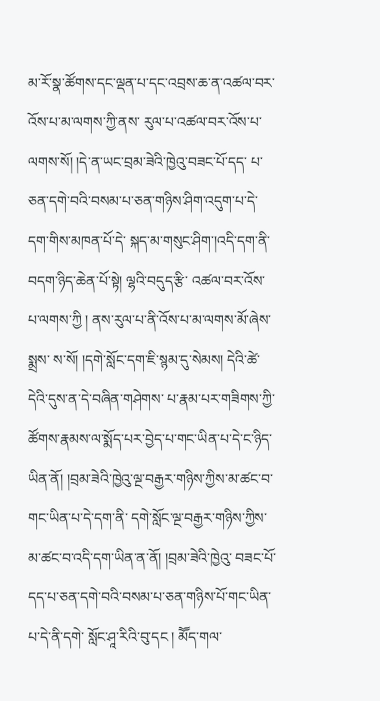མ་རོ་སྣ་ཚོགས་དང་ལྡན་པ་དང་འབྲས་ཆ་ན་འཚལ་བར་འོས་པ་མ་ལགས་ཀྱི་ནས་ རུལ་པ་འཚལ་བར་འོས་པ་ལགས་སོ། །དེ་ན་ཡང་བྲམ་ཟེའི་ཁྱེའུ་བཟང་པོ་དད་ པ་ཅན་དགེ་བའི་བསམ་པ་ཅན་གཉིས་ཤིག་འདུག་པ་དེ་དག་གིས་མཁན་པོ་དེ་ སྐད་མ་གསུང་ཤིག་།འདི་དག་ནི་བདག་ཉིད་ཆེན་པོ་སྟེ། ལྷའི་བདུད་རྩི་ འཚལ་བར་འོས་པ་ལགས་ཀྱི ། ནས་རུལ་པ་ནི་འོས་པ་མ་ལགས་མོ་ཞེས་སྨྲས་ ས་སོ། །དགེ་སློང་དག་ཇི་སྙམ་དུ་སེམས། དེའི་ཚེ་དེའི་དུས་ན་དེ་བཞིན་གཤེགས་ པ་རྣམ་པར་གཟིགས་ཀྱི་ཚོགས་རྣམས་ལ་སྨོད་པར་བྱེད་པ་གང་ཡིན་པ་དེ་ང་ཉིད་ ཡིན་ནོ། །བྲམ་ཟེའི་ཁྱེའུ་ལྔ་བརྒྱར་གཉིས་ཀྱིས་མ་ཚང་བ་གང་ཡིན་པ་དེ་དག་ནི་ དགེ་སློང་ལྔ་བརྒྱར་གཉིས་ཀྱིས་མ་ཚང་བ་འདི་དག་ཡིན་ན་ནོ། །བྲམ་ཟེའི་ཁྱེའུ་ བཟང་པོ་དད་པ་ཅན་དགེ་བའི་བསམ་པ་ཅན་གཉིས་པོ་གང་ཡིན་པ་དེ་ནི་དགེ་ སློང་ཤཱ་རིའི་བུ་དང ། མཽད་གལ་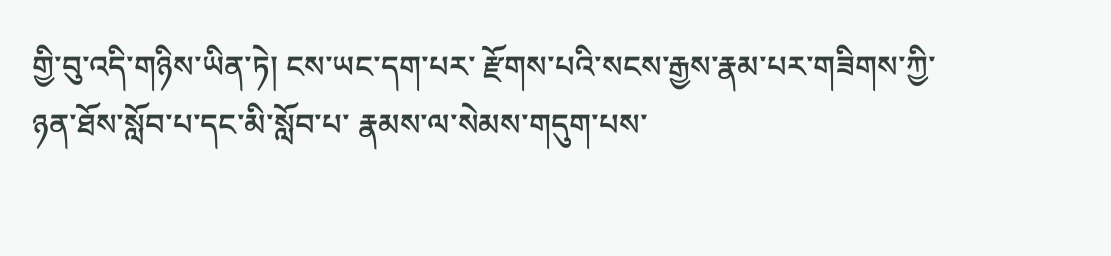གྱི་བུ་འདི་གཉིས་ཡིན་ཏེ། ངས་ཡང་དག་པར་ རྫོགས་པའི་སངས་རྒྱས་རྣམ་པར་གཟིགས་ཀྱི་ཉན་ཐོས་སློབ་པ་དང་མི་སློབ་པ་ རྣམས་ལ་སེམས་གདུག་པས་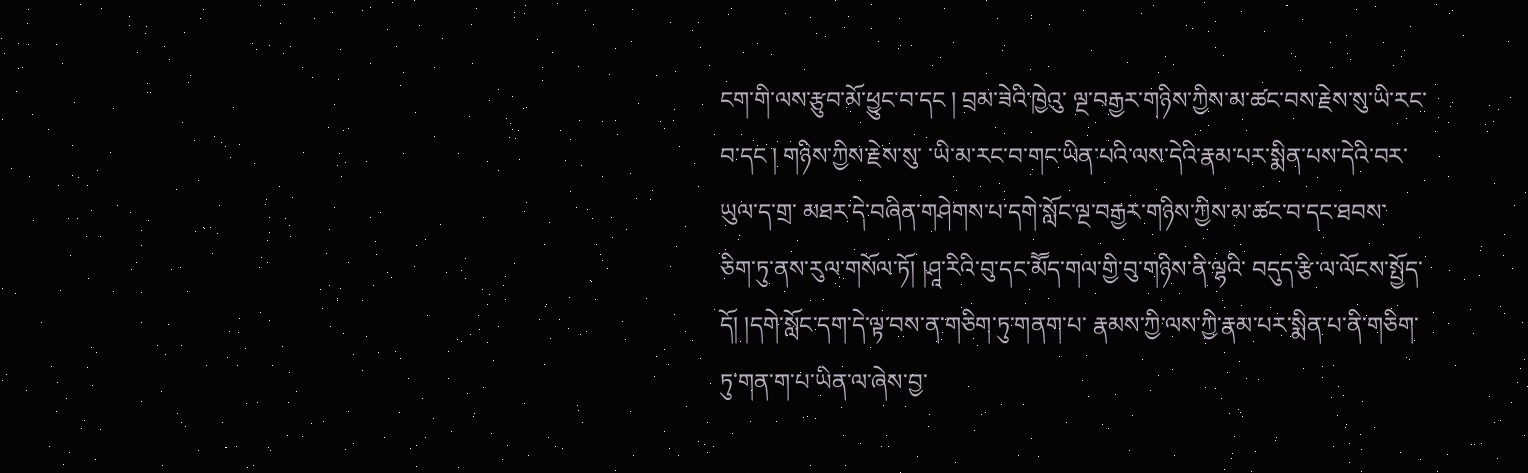ངག་གི་ལས་རྩུབ་མོ་ཕྱུང་བ་དང ། བྲམ་ཟེའི་ཁྱེའུ་ ལྔ་བརྒྱར་གཉིས་ཀྱིས་མ་ཚང་བས་རྗེས་སུ་ཡི་རང་བ་དང ། གཉིས་ཀྱིས་རྗེས་སུ་ ་ཡི་མ་རང་བ་གང་ཡིན་པའི་ལས་དེའི་རྣམ་པར་སྨིན་པས་དེའི་བར་ཡུལ་ད་གྲ་ མཐར་དེ་བཞིན་གཤེགས་པ་དགེ་སློང་ལྔ་བརྒྱར་གཉིས་ཀྱིས་མ་ཚང་བ་དང་ཐབས་
ཅིག་ཏུ་ནས་རུལ་གསོལ་ཏོ། །ཤཱ་རིའི་བུ་དང་མཽད་གལ་གྱི་བུ་གཉིས་ནི་ལྷའི་ བདུད་རྩི་ལ་ལོངས་སྤྱོད་དོ། །དགེ་སློང་དག་དེ་ལྟ་བས་ན་གཅིག་ཏུ་གནག་པ་ རྣམས་ཀྱི་ལས་ཀྱི་རྣམ་པར་སྨིན་པ་ནི་གཅིག་ཏུ་གན་ག་པ་ཡིན་ལ་ཞེས་བྱ་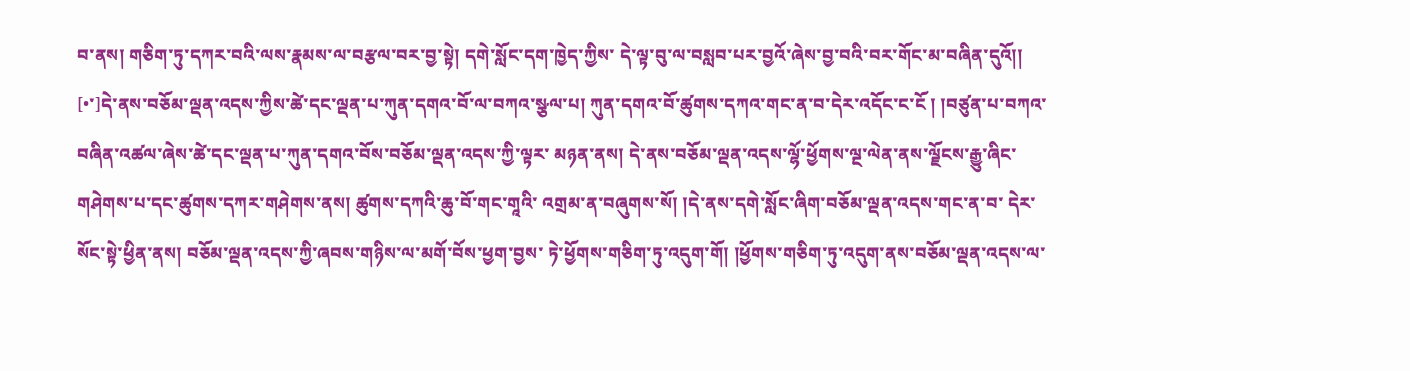བ་ནས། གཅིག་ཏུ་དཀར་བའི་ལས་རྣམས་ལ་བརྩལ་བར་བྱ་སྟེ། དགེ་སློང་དག་ཁྱེད་ཀྱིས་ དེ་ལྟ་བུ་ལ་བསླབ་པར་བྱའོ་ཞེས་བྱ་བའི་བར་གོང་མ་བཞིན་དུའོ།། [•་]དེ་ནས་བཅོམ་ལྡན་འདས་ཀྱིས་ཚེ་དང་ལྡན་པ་ཀུན་དགའ་བོ་ལ་བཀའ་སྩལ་པ། ཀུན་དགའ་བོ་ཚུགས་དཀའ་གང་ན་བ་དེར་འདོང་ང་ངོ ། །བཙུན་པ་བཀའ་ བཞིན་འཚལ་ཞེས་ཚེ་དང་ལྡན་པ་ཀུན་དགའ་བོས་བཅོམ་ལྡན་འདས་ཀྱི་ལྟར་ མཉན་ནས། དེ་ནས་བཅོམ་ལྡན་འདས་ལྷོ་ཕྱོགས་ལྔ་ལེན་ནས་ལྗོངས་རྒྱུ་ཞིང་ གཤེགས་པ་དང་ཚུགས་དཀར་གཤེགས་ནས། ཚུགས་དཀའི་ཆུ་བོ་གང་གཱའི་ འགྲམ་ན་བཞུགས་སོ། །དེ་ནས་དགེ་སློང་ཞིག་བཅོམ་ལྡན་འདས་གང་ན་བ་ དེར་སོང་སྟེ་ཕྱིན་ནས། བཅོམ་ལྡན་འདས་ཀྱི་ཞབས་གཉིས་ལ་མགོ་བོས་ཕྱག་བྱས་ ཏེ་ཕྱོགས་གཅིག་ཏུ་འདུག་གོ། །ཕྱོགས་གཅིག་ཏུ་འདུག་ནས་བཅོམ་ལྡན་འདས་ལ་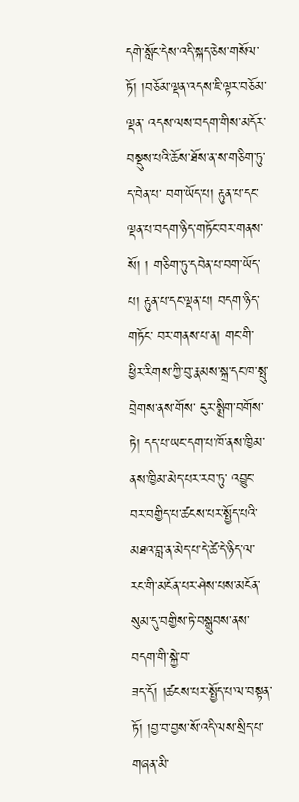དགེ་སློང་དེས་འདི་སྐད་ཅེས་གསོལ་ཏོ། །བཅོམ་ལྡན་འདས་ཇི་ལྟར་བཅོམ་ལྡན་ འདས་ལས་བདག་གིས་མདོར་བསྡུས་པའི་ཆོས་ཐོས་ན་ས་གཅིག་ཏུ་ད་བེན་པ་ བག་ཡོད་པ། རྟུན་པ་དང་ལྡན་པ་བདག་ཉིད་གཏོང་བར་གནས་སོ། ། གཅིག་ཏུ་དབེན་པ་བག་ཡོད་པ། རྟུན་པ་དང་ལྡན་པ། བདག་ཉིད་གཏོང་ བར་གནས་པ་ན། གང་གི་ཕྱིར་རིགས་ཀྱི་བུ་རྣམས་སྐྲ་དང་ཁ་སྤུ་བྲེགས་ནས་གོས་ ངུར་སྨྲིག་བགོས་ཏེ། དད་པ་ཡང་དག་པ་ཁོ་ནས་ཁྱིམ་ནས་ཁྱིམ་མེད་པར་རབ་ཏུ་ འབྱུང་བར་བགྱིད་པ་ཚངས་པར་སྤྱོད་པའི་མཐའ་བླ་ན་མེད་པ་དེ་ཚེ་དེ་ཉིད་ལ་ རང་གི་མངོན་པར་ཤེས་པས་མངོན་སུམ་དུ་བགྱིས་ཏེ་བསྒྲུབས་ནས་བདག་གི་སྐྱེ་བ་
ཟད་དོ། །ཚངས་པར་སྤྱོད་པ་ལ་བསྟན་ཏོ། །བྱ་བ་བྱས་སོ་འདི་ལས་སྲིད་པ་ གཞན་མི་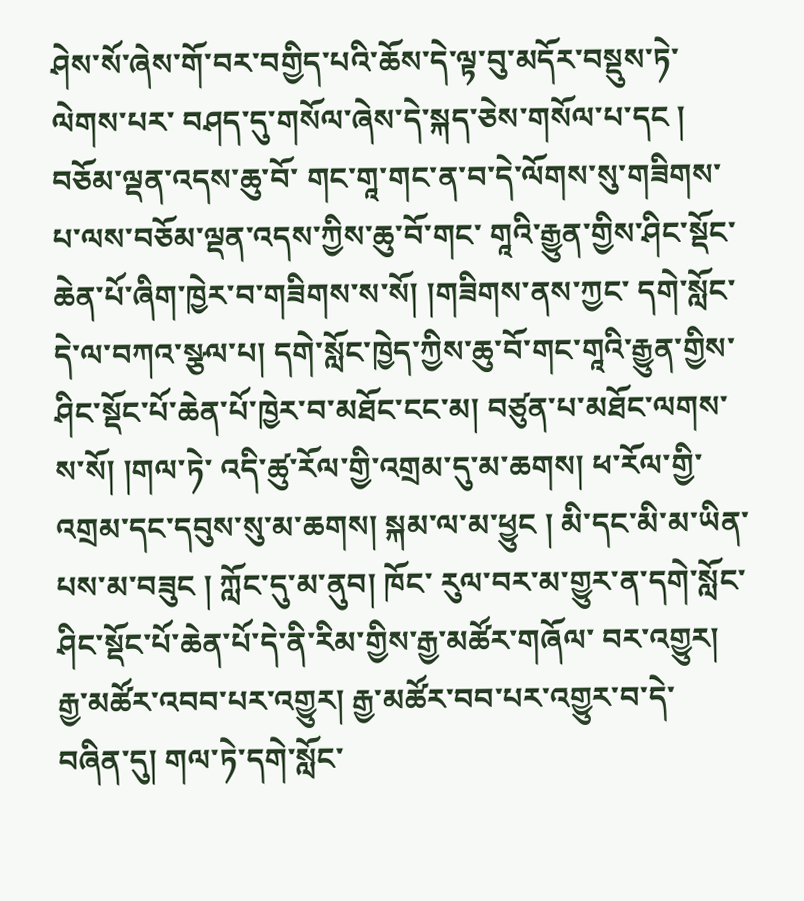ཤེས་སོ་ཞེས་གོ་བར་བགྱིད་པའི་ཆོས་དེ་ལྟ་བུ་མདོར་བསྡུས་ཏེ་ལེགས་པར་ བཤད་དུ་གསོལ་ཞེས་དེ་སྐད་ཅེས་གསོལ་པ་དང ། བཅོམ་ལྡན་འདས་ཆུ་བོ་ གང་གཱ་གང་ན་བ་དེ་ལོགས་སུ་གཟིགས་པ་ལས་བཅོམ་ལྡན་འདས་ཀྱིས་ཆུ་བོ་གང་ གཱའི་རྒྱུན་གྱིས་ཤིང་སྡོང་ཆེན་པོ་ཞིག་ཁྱེར་བ་གཟིགས་ས་སོ། །གཟིགས་ནས་ཀྱང་ དགེ་སློང་དེ་ལ་བཀའ་སྩལ་པ། དགེ་སློང་ཁྱེད་ཀྱིས་ཆུ་བོ་གང་གཱའི་རྒྱུན་གྱིས་ ཤིང་སྡོང་པོ་ཆེན་པོ་ཁྱེར་བ་མཐོང་ངང་མ། བཙུན་པ་མཐོང་ལགས་ས་སོ། །གལ་ཏེ་ འདི་ཚུ་རོལ་གྱི་འགྲམ་དུ་མ་ཆགས། ཕ་རོལ་གྱི་འགྲམ་དང་དབུས་སུ་མ་ཆགས། སྐམ་ལ་མ་ཕྱུང ། མི་དང་མི་མ་ཡིན་པས་མ་བཟུང ། ཀློང་དུ་མ་ནུབ། ཁོང་ རུལ་བར་མ་གྱུར་ན་དགེ་སློང་ཤིང་སྡོང་པོ་ཆེན་པོ་དེ་ནི་རིམ་གྱིས་རྒྱ་མཚོར་གཞོལ་ བར་འགྱུར། རྒྱ་མཚོར་འབབ་པར་འགྱུར། རྒྱ་མཚོར་བབ་པར་འགྱུར་བ་དེ་ བཞིན་དུ། གལ་ཏེ་དགེ་སློང་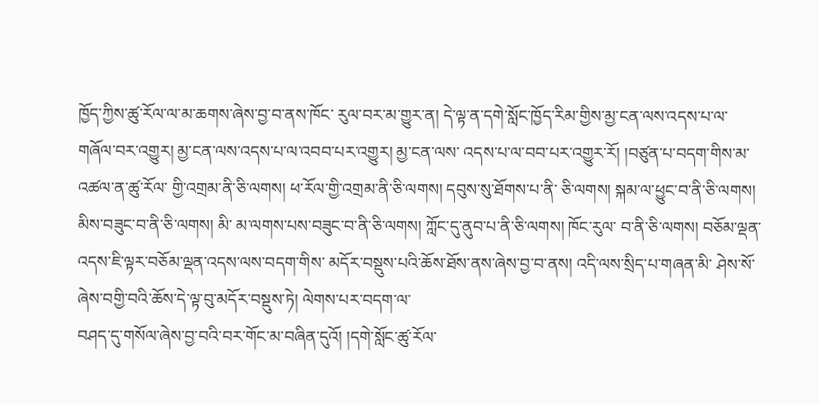ཁྱོད་ཀྱིས་ཚུ་རོལ་ལ་མ་ཆགས་ཞེས་བྱ་བ་ནས་ཁོང་ རུལ་བར་མ་གྱུར་ན། དེ་ལྟ་ན་དགེ་སློང་ཁྱོད་རིམ་གྱིས་མྱ་ངན་ལས་འདས་པ་ལ་ གཞོལ་བར་འགྱུར། མྱ་ངན་ལས་འདས་པ་ལ་འབབ་པར་འགྱུར། མྱ་ངན་ལས་ འདས་པ་ལ་བབ་པར་འགྱུར་རོ། །བཙུན་པ་བདག་གིས་མ་འཚལ་ན་ཚུ་རོལ་ གྱི་འགྲམ་ནི་ཅི་ལགས། ཕ་རོལ་གྱི་འགྲམ་ནི་ཅི་ལགས། དབུས་སུ་ཐོགས་པ་ནི་ ཅི་ལགས། སྐམ་ལ་ཕྱུང་བ་ནི་ཅི་ལགས། མིས་བཟུང་བ་ནི་ཅི་ལགས། མི་ མ་ལགས་པས་བཟུང་བ་ནི་ཅི་ལགས། ཀློང་དུ་ནུབ་པ་ནི་ཅི་ལགས། ཁོང་རུལ་ བ་ནི་ཅི་ལགས། བཅོམ་ལྡན་འདས་ཇི་ལྟར་བཅོམ་ལྡན་འདས་ལས་བདག་གིས་ མདོར་བསྡུས་པའི་ཆོས་ཐོས་ནས་ཞེས་བྱ་བ་ནས། འདི་ལས་སྲིད་པ་གཞན་མི་ ཤེས་སོ་ཞེས་བགྱི་བའི་ཆོས་དེ་ལྟ་བུ་མདོར་བསྡུས་ཏེ། ལེགས་པར་བདག་ལ་
བཤད་དུ་གསོལ་ཞེས་བྱ་བའི་བར་གོང་མ་བཞིན་དུའོ། །དགེ་སློང་ཚུ་རོལ་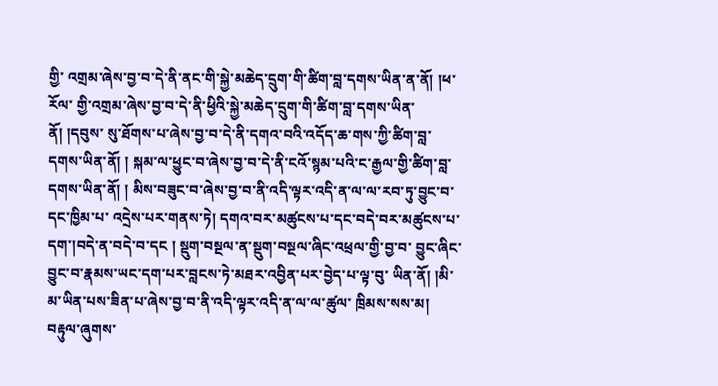གྱི་ འགྲམ་ཞེས་བྱ་བ་དེ་ནི་ནང་གི་སྐྱེ་མཆེད་དྲུག་གི་ཚིག་བླ་དགས་ཡིན་ན་ནོ། །ཕ་རོལ་ གྱི་འགྲམ་ཞེས་བྱ་བ་དེ་ནི་ཕྱིའི་སྐྱེ་མཆེད་དྲུག་གི་ཚིག་བླ་དགས་ཡིན་ནོ། །དབུས་ སུ་ཐོགས་པ་ཞེས་བྱ་བ་དེ་ནི་དགའ་བའི་འདོད་ཆ་གས་ཀྱི་ཚིག་བླ་དགས་ཡིན་ནོ། ། སྐམ་ལ་ཕྱུང་བ་ཞེས་བྱ་བ་དེ་ནི་ངའོ་སྙམ་པའི་ང་རྒྱལ་གྱི་ཚིག་བླ་དགས་ཡིན་ནོ། ། མིས་བཟུང་བ་ཞེས་བྱ་བ་ནི་འདི་ལྟར་འདི་ན་ལ་ལ་རབ་ཏུ་བྱུང་བ་དང་ཁྱིམ་པ་ འདྲེས་པར་གནས་ཏེ། དགའ་བར་མཚུངས་པ་དང་བདེ་བར་མཚུངས་པ་ དག་།བདེ་ན་བདེ་བ་དང ། སྡུག་བསྔལ་ན་སྡུག་བསྔལ་ཞིང་འཕྲལ་གྱི་བྱ་བ་ བྱུང་ཞིང་བྱུང་བ་རྣམས་ཡང་དག་པར་བླངས་ཏེ་མཐར་འབྱིན་པར་བྱེད་པ་ལྟ་བུ་ ཡིན་ནོ། །མི་མ་ཡིན་པས་ཟིན་པ་ཞེས་བྱ་བ་ནི་འདི་ལྟར་འདི་ན་ལ་ལ་ཚུལ་ ཁྲིམས་སས་མ། བརྟུལ་ཞུགས་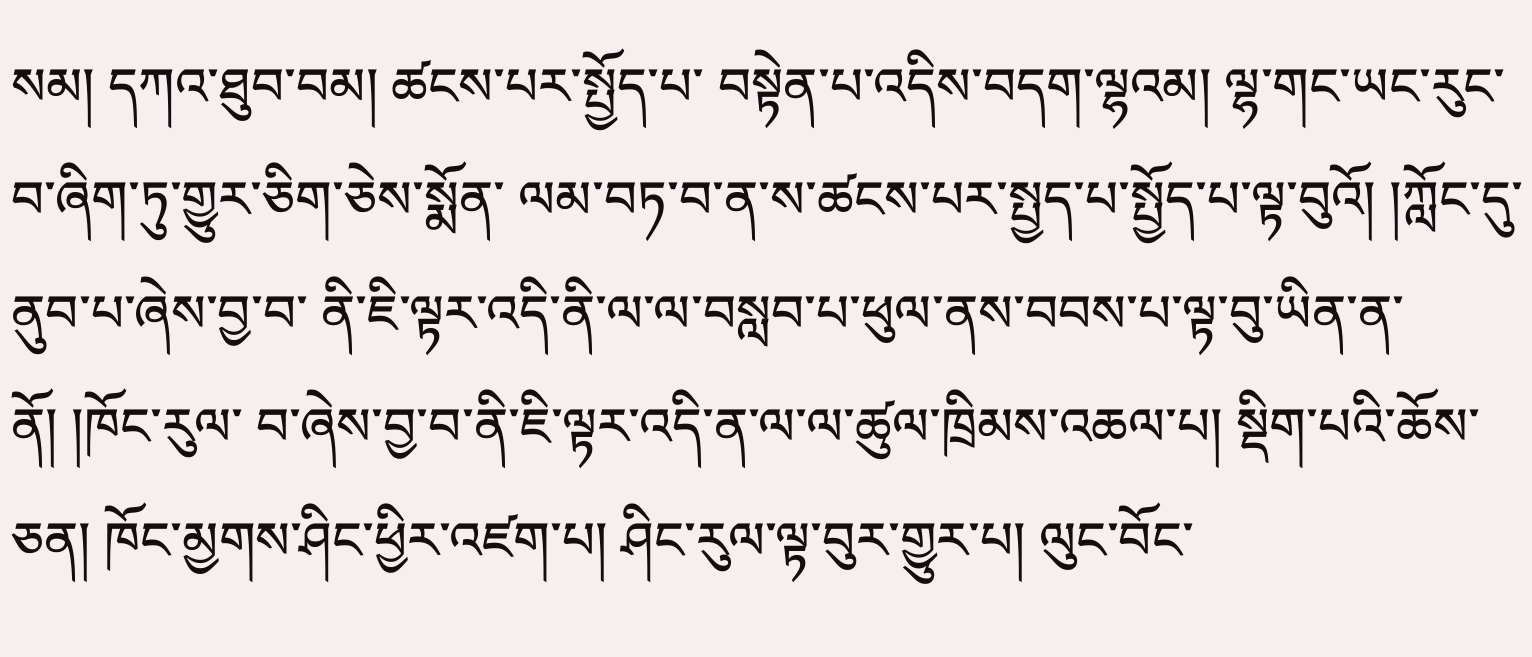སམ། དཀའ་ཐུབ་བམ། ཚངས་པར་སྤྱོད་པ་ བསྟེན་པ་འདིས་བདག་ལྷའམ། ལྷ་གང་ཡང་རུང་བ་ཞིག་ཏུ་གྱུར་ཅིག་ཅེས་སྨོན་ ལམ་བཏ་བ་ན་ས་ཚངས་པར་སྤྱད་པ་སྤྱོད་པ་ལྟ་བུའོ། །ཀློང་དུ་ནུབ་པ་ཞེས་བྱ་བ་ ནི་ཇི་ལྟར་འདི་ནི་ལ་ལ་བསླབ་པ་ཕུལ་ནས་བབས་པ་ལྟ་བུ་ཡིན་ན་ནོ། །ཁོང་རུལ་ བ་ཞེས་བྱ་བ་ནི་ཇི་ལྟར་འདི་ན་ལ་ལ་ཚུལ་ཁྲིམས་འཆལ་པ། སྡིག་པའི་ཆོས་ཅན། ཁོང་མྱགས་ཤིང་ཕྱིར་འཛག་པ། ཤིང་རུལ་ལྟ་བུར་གྱུར་པ། ལུང་བོང་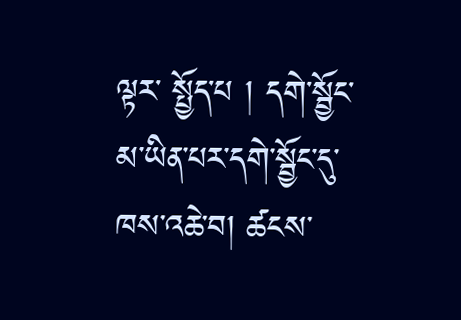ལྟར་ སྤྱོད་པ ། དགེ་སྦྱོང་མ་ཡིན་པར་དགེ་སྦྱོང་དུ་ཁས་འཆེ་བ། ཚངས་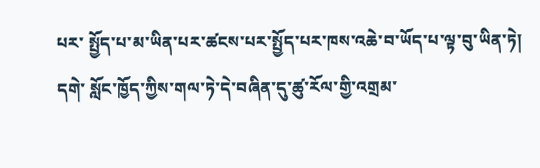པར་ སྤྱོད་པ་མ་ཡིན་པར་ཚངས་པར་སྤྱོད་པར་ཁས་འཆེ་བ་ཡོད་པ་ལྟ་བུ་ཡིན་ཏེ། དགེ་ སློང་ཁྱོད་ཀྱིས་གལ་ཏེ་དེ་བཞིན་དུ་ཚུ་རོལ་གྱི་འགྲམ་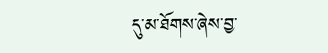དུ་མ་ཐོགས་ཞེས་བྱ་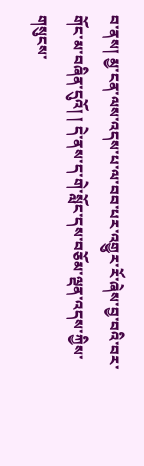བ་ནས། མྱ་ངན་ལས་འདས་པ་ལ་བབ་པར་འགྱུར་རོ་ཞེས་བྱ་བའི་བར་གོང་མ་བཞིན་དུའོ། ། དེ་ནས་ད་གེ་སློང་དས་བཅོམ་ལྡན་འདས་ཀྱིས་གསུངས་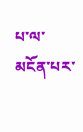པ་ལ་མངོན་པར་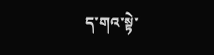ད་གའ་སྟེ་